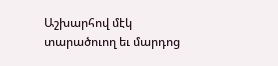Աշխարհով մէկ տարածուող եւ մարդոց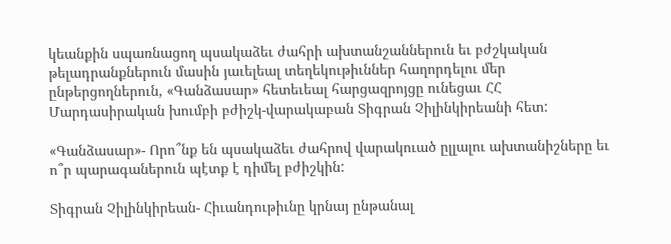կեանքին սպառնացող պսակաձեւ ժահրի ախտանշաններուն եւ բժշկական թելադրանքներուն մասին յաւելեալ տեղեկութիւններ հաղորդելու մեր ընթերցողներուն, «Գանձասար» հետեւեալ հարցազրոյցը ունեցաւ ՀՀ Մարդասիրական խումբի բժիշկ-վարակաբան Տիգրան Չիլինկիրեանի հետ:

«Գանձասար»- Որո՞նք են պսակաձեւ ժահրով վարակուած ըլլալու ախտանիշները եւ ո՞ր պարագաներուն պէտք է դիմել բժիշկին:

Տիգրան Չիլինկիրեան- Հիւանդութիւնը կրնայ ընթանալ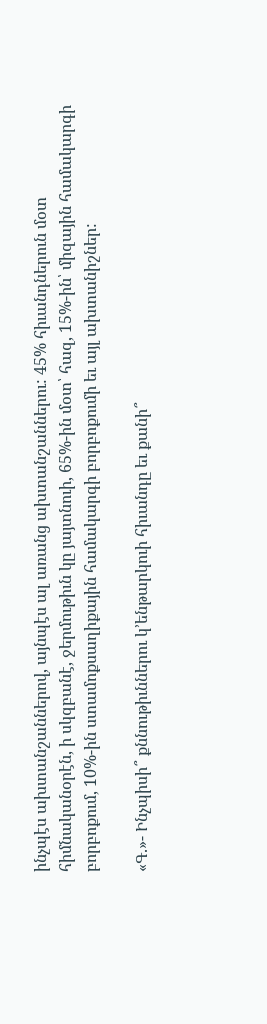ինչպէս ախտանշաններով, այնպէս ալ առանց ախտանշաններու: 45% հիւանդներուն մօտ հիմնականօրէն, ի սկզբանէ, ջերմութիւն կը յայտնուի, 65%-ին մօտ՝ հազ, 15%-ին՝ միզային համակարգի բորբոքում, 10%-ին ստամոքսաղիքային համակարգի բորբոքումի եւ այլ ախտանիշներ:

«Գ.»- Ինչպիսի՞ քննութիւններու կ’ենթարկուի հիւանդը եւ քանի՞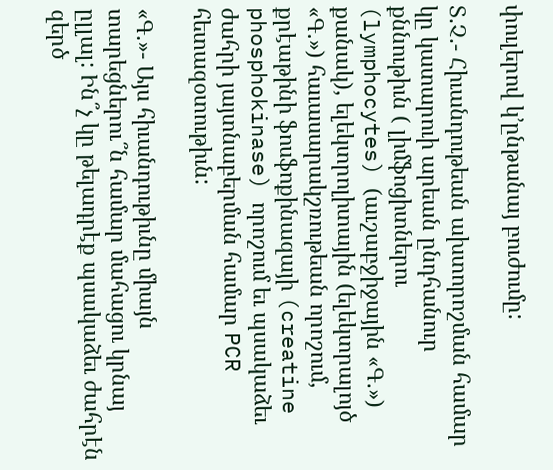փուլերով կ’ընթանայ բուժումը:

Տ.Չ.- Հիւանդութեան ախտորոշման համար կը կատարուի արեան ընդհանուր քննութիւն ( լիմֆոցիտներու (lymphocytes) (աւշաբջիջային «Գ.») քանակ), ելեկտրոլիտային (ելեկտրալոյծ «Գ.») հաւասարակշռութեան որոշում, քրէաթինի ֆոսֆոքինազայի (creatine phosphokinase) որոշում եւ պսակաձեւ ժահրի յայտնաբերման համար PCR հետազօտութիւն:

«Գ.»- Այս հիւանդութիւնը միայն տարեցներու՞ն համար մահացու կրնայ ըլլալ: Ին՞չ կը թելադրէք պսակաձեւ ժահրէն զերծ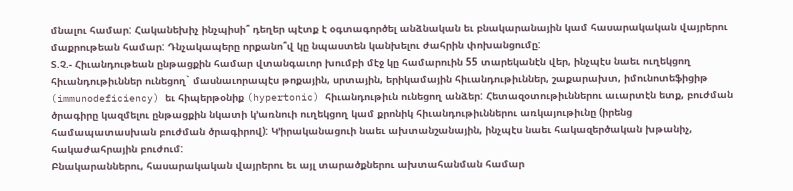մնալու համար: Հականեխիչ ինչպիսի՞ դեղեր պէտք է օգտագործել անձնական եւ բնակարանային կամ հասարակական վայրերու մաքրութեան համար: Դնչակապերը որքանո՞վ կը նպաստեն կանխելու ժահրին փոխանցումը:
Տ.Չ.- Հիւանդութեան ընթացքին համար վտանգաւոր խումբի մէջ կը համարուին 55 տարեկանէն վեր, ինչպէս նաեւ ուղեկցող հիւանդութիւններ ունեցող` մասնաւորապէս թոքային, սրտային, երիկամային հիւանդութիւններ, շաքարախտ, իմունոտեֆիցիթ (immunodeficiency) եւ հիպերթօնիք (hypertonic) հիւանդութիւն ունեցող անձեր: Հետազօտութիւններու աւարտէն ետք, բուժման ծրագիրը կազմելու ընթացքին նկատի կ’առնուի ուղեկցող կամ քրոնիկ հիւանդութիւններու առկայութիւնը (իրենց համապատասխան բուժման ծրագիրով): Կ’իրականացուի նաեւ ախտանշանային, ինչպէս նաեւ հակազերծական խթանիչ, հակաժահրային բուժում:
Բնակարաններու, հասարակական վայրերու եւ այլ տարածքներու ախտահանման համար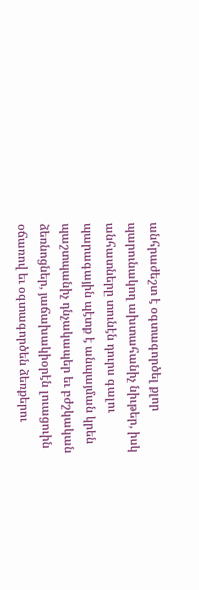անհրաժեշտ է օգտագործել քլոր պարունակող ախտահանիչ նիւթեր, իսկ անհատները տունէն դուրս գալու պարագային պէտք է անպայման կրեն պաշտպանիչ դնչակապեր եւ բժշկական ձեռնոցներ, յաճախակիօրէն լուացուին օճառով եւ օգտագործեն ձեռքերու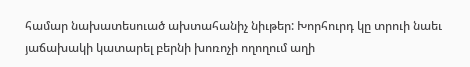համար նախատեսուած ախտահանիչ նիւթեր: Խորհուրդ կը տրուի նաեւ յաճախակի կատարել բերնի խոռոչի ողողում աղի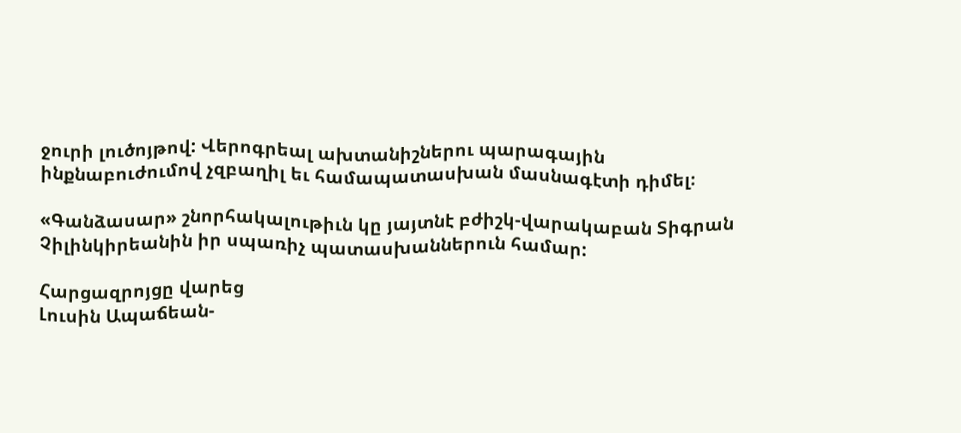ջուրի լուծոյթով: Վերոգրեալ ախտանիշներու պարագային ինքնաբուժումով չզբաղիլ եւ համապատասխան մասնագէտի դիմել։

«Գանձասար» շնորհակալութիւն կը յայտնէ բժիշկ-վարակաբան Տիգրան Չիլինկիրեանին իր սպառիչ պատասխաններուն համար:

Հարցազրոյցը վարեց
Լուսին Ապաճեան-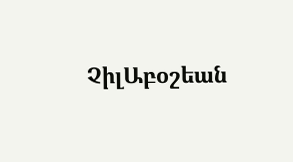ՉիլԱբօշեան